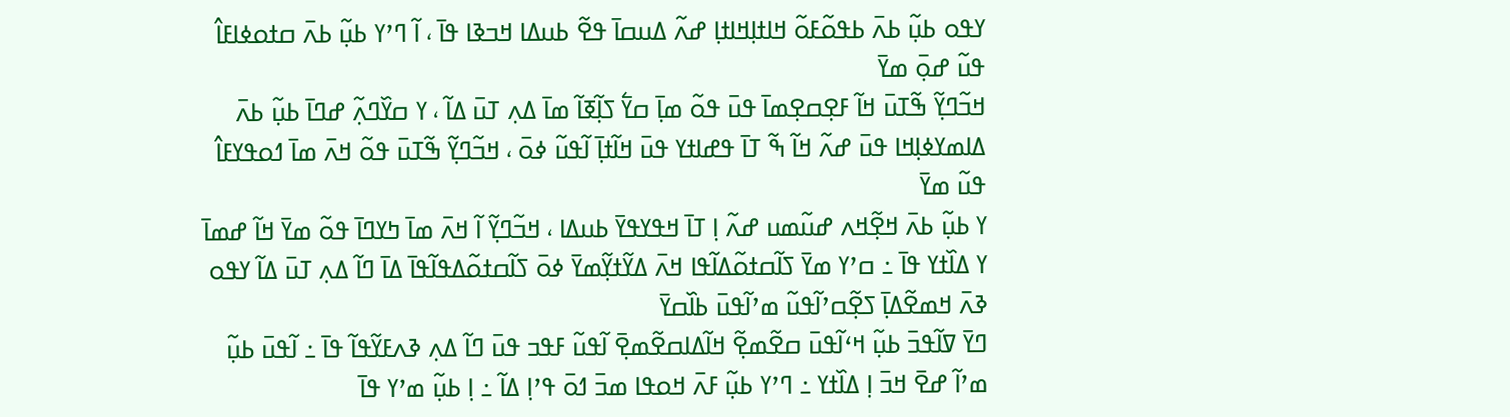ߌߟߋ ߕߎ߲߬ ߕߍ߫ ߕߟߋ߬ߓߋ߬ ߞߊߙߊ߲ߞߊߙߊ߲ ߝߍ߬ ߡߎߛߊ߫ ߟߐ߬ ߕߎߡߊ ߞߏߢߊ ߟߊ߫ ، ߊ߬ ߣߴߌ ߕߎ߲߬ ߕߍ߫ ߛߙߋߦߊߓߊ߮ ߟߎ߬ ߝߋ߲߫ ߘߌ߫
ߞߏ߬ߣߌ߲߬ ߒ߬ߠߎ߫ ߞߊ߬ ߓߐ߲ߛߐ߲ߘߊ߫ ߟߎ߫ ߟߋ߬ ߘߊ߲߫ ߛߌ߱ ߖߊ߲߬ߧߊ߬ ߘߊ߫ ߡߍ߲ ߠߎ߫ ߡߊ߬ ، ߌ ߛߌ߰ߣߍ߲߬ ߝߣߊ߫ ߕߎ߲߬ ߕߍ߫ ߡߊߘߌߦߊ߲ߞߊ ߟߎ߫ ߝߍ߬ ߞߊ߬ ߒ߬ ߠߊ߫ ߟߝߊߙߌ ߟߎ߫ ߞߊ߬ߙߊ߲߫ ߊ߬ߟߎ߬ ߦߋ߫ ، ߞߏ߬ߣߌ߲߬ ߒ߬ߠߎ߫ ߟߋ߬ ߞߍ߫ ߘߊ߫ ߗߋߟߌߓߊ߮ ߟߎ߬ ߘߌ߫
ߌ ߕߎ߲߬ ߕߍ߫ ߞߐ߲߬ߞߍ ߝߎ߬ߘߎ ߝߍ߬ ߊ߲ ߠߊ߫ ߞߟߌߟߌ߫ ߕߎߡߊ ، ߞߏ߬ߣߌ߲߬ ߊ߬ ߞߍ߫ ߘߊ߫ ߤߌߣߊ߫ ߟߋ߬ ߘߌ߫ ߞߊ߬ ߝߘߊ߫ ߌ ߡߊ߰ߙߌ ߟߊ߫ ߸ ߛߴߌ ߘߌ߫ ߖߊ߬ߛߙߋ߬ߡߊ߬ߟߊ ߞߍ߫ ߡߌ߬ߙߌ߲߬ߘߌ߫ ߦߋ߫ ߖߊ߬ߛߙߋ߬ߡߟߊ߬ߟߊ߫ ߡߊ߫ ߣߊ߬ ߡߍ߲ ߠߎ߫ ߡߊ߬ ߌߟߋ ߢߍ߫ ߞߘߐ߬ߡߊ߲߫ ߖߐ߲߬ߛߴߊ߬ߟߎ߬ ߘߴߊ߬ߟߎ߫ ߕߊ߰ߛߌ߫
ߣߌ߫ ߜߊ߬ߟߏ߫ ߕߎ߲߬ ߞߵߊ߬ߟߎ߫ ߛߐ߬ߘߐ߲߬ ߞߊ߬ߡߊߛߐ߬ߘߐ߲߫ ߊ߬ߟߎ߬ ߓߟߏ ߟߎ߫ ߣߊ߬ ߡߍ߲ ߢߍߓߌ߬ߟߊ߬ ߟߊ߫ ߸ ߊ߬ߟߎ߫ ߕߎ߲߬ ߘߴߊ߬ ߝߐ߫ ߞߏ߫ ߊ߲ ߡߊ߰ߙߌ ߸ ߣߴߌ ߕߎ߲߬ ߓߍ߫ ߞߋߟߊ ߘߏ߫ ߗߋ߫ ߟߴߊ߲ ߡߊ߬ ߸ ߊ߲ ߕߎ߲߬ ߘߴߌ ߟߊ߫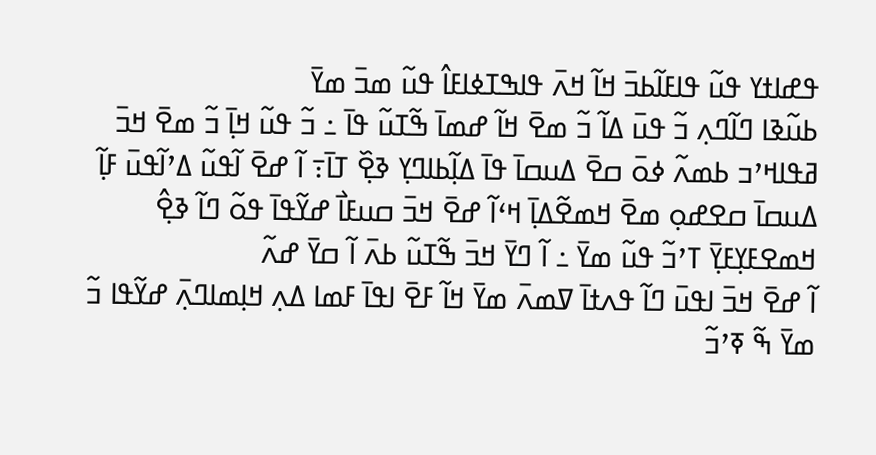ߟߝߊߙߌ ߟߎ߬ ߟߊߓߊ߬ߕߏ߫ ߞߊ߬ ߞߍ߫ ߟߊߒߠߦߊߓߊ߮ ߟߎ߬ ߘߏ߫ ߘߌ߫
ߕߎ߬ߢߊ ߣߊ߬ߣߍ߲ ߏ߬ ߟߎ߫ ߡߊ߬ ߏ߬ ߘߐ߫ ߞߊ߬ ߝߘߊ߫ ߒ߬ߠߎ߬ ߟߊ߫ ߸ ߏ߬ ߟߎ߬ ߞߊ߲߫ ߏ߬ ߘߐ߫ ߞߏ߫ ߥߟߊߞߴߏ ߕߘߍ߬ ߦߋ߫ ߛߐ߫ ߡߎߛߊ߫ ߟߊ߫ ߡߊ߲߬ߕߊߣߌ߲ ߢߐ߲߰ ߠߊ߫߹ ߊ߬ ߝߐ߫ ߊ߬ߟߎ߬ ߡߴߊ߬ߟߎ߫ ߓߊ߲߬ ߡߎߛߊ߫ ߛߐߝߋ߲ ߘߐ߫ ߞߘߐ߬ߡߊ߲߫ ߞߵߊ߬ ߝߐ߫ ߞߏ߫ ߛߎߓߊ߯ ߝߌ߬ߟߊ߫ ߟߋ߬ ߣߊ߬ ߢߐ߲߮ ߞߘߐߓߌ߲ߓߌ߲߫ ߠߴߏ߬ ߟߎ߬ ߘߌ߫ ߸ ߊ߬ ߣߌ߫ ߞߏ߫ ߒ߬ߠߎ߬ ߕߍ߫ ߊ߬ ߛߌ߫ ߝߍ߬
ߊ߬ ߝߐ߫ ߞߏ߫ ߊߟߎ߫ ߣߊ߬ ߟߍߙߊ߫ ߜߘߍ߫ ߘߌ߫ ߞߊ߬ ߓߐ߫ ߊߟߊ߫ ߓߘߊ ߡߍ߲ ߞߊ߲ߘߊߣߍ߲߫ ߝߌ߬ߟߊ ߏ߬ ߘߌ߫ ߒ߬ ߧߴߏ߬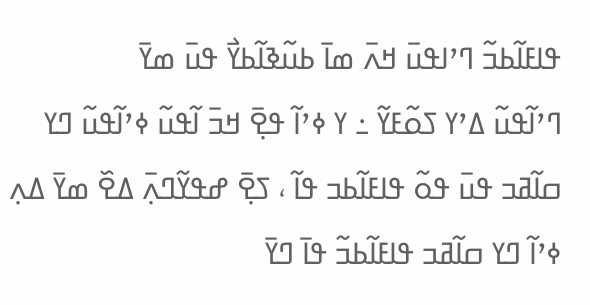ߟߊߓߊ߬ߕߏ߬ ߣߴߊߟߎ߫ ߞߍ߫ ߘߊ߫ ߕߎ߬ߢߊ߬ߕߌ߯ ߟߎ߫ ߘߌ߫
ߣߴߊ߬ߟߎ߬ ߡߴߌ ߖߋ߬ߓߌ߬ ߸ ߌ ߦߴߊ߬ ߟߐ߲߫ ߞߏ߫ ߊ߬ߟߎ߬ ߦߴߊ߬ߟߎ߬ ߣߌ ߛߊ߬ߥߏ ߟߎ߫ ߟߋ߬ ߟߊߓߊ߬ߕߏ ߟߊ߬ ، ߖߐ߲߫ ߝߟߌ߬ߣߍ߲߫ ߡߐ߰ ߘߌ߫ ߡߍ߲ ߦߴߊ߬ ߣߌ ߛߊ߬ߥߏ ߟߊߓߊ߬ߕߏ߬ ߟߊ߫ ߣߌ߫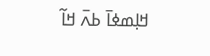ߞߊ߲ߘߦߊ߫ ߕߍ߫ ߞߊ߬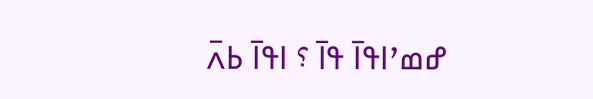ߝߘߴߊߟߊ߫ ߟߊ߫ ؟ ߊߟߊ߫ ߕߍ߫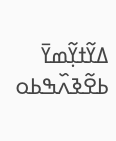ߡߌ߬ߙߌ߲߬ߘߌ߫ ߕߐ߬ߢߍ߰ߒߕߋ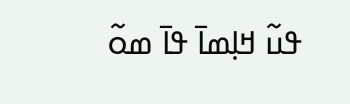ߟߎ߬ ߞߊ߲ߘߊ߫ ߟߊ߫ ߘߋ߬